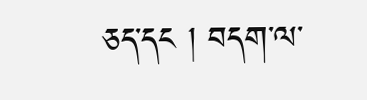ཅད་དང ། བདག་ལ་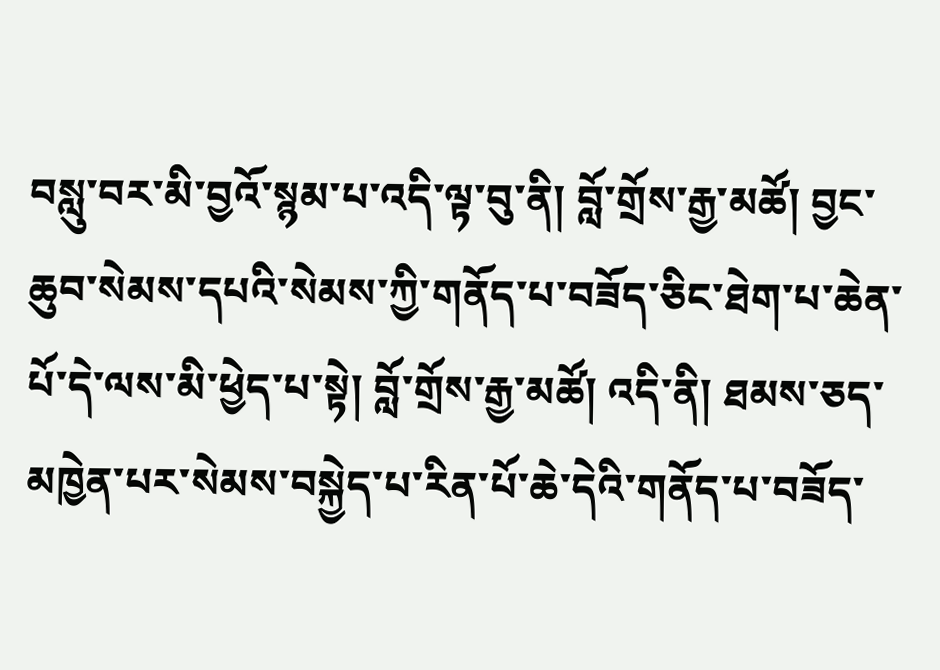བསླུ་བར་མི་བྱའོ་སྙམ་པ་འདི་ལྟ་བུ་ནི། བློ་གྲོས་རྒྱ་མཚོ། བྱང་ཆུབ་སེམས་དཔའི་སེམས་ཀྱི་གནོད་པ་བཟོད་ཅིང་ཐེག་པ་ཆེན་པོ་དེ་ལས་མི་ཕྱེད་པ་སྟེ། བློ་གྲོས་རྒྱ་མཚོ། འདི་ནི། ཐམས་ཅད་མཁྱེན་པར་སེམས་བསྐྱེད་པ་རིན་པོ་ཆེ་དེའི་གནོད་པ་བཟོད་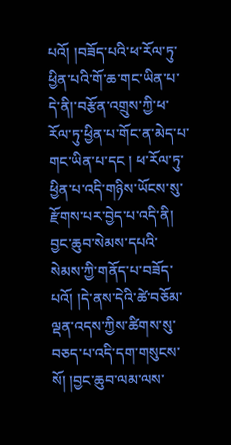པའོ། །བཟོད་པའི་ཕ་རོལ་ཏུ་ཕྱིན་པའི་གོ་ཆ་གང་ཡིན་པ་དེ་ནི།་བརྩོན་འགྲུས་ཀྱི་ཕ་རོལ་ཏུ་ཕྱིན་པ་གོང་ན་མེད་པ་གང་ཡིན་པ་དང ། ཕ་རོལ་ཏུ་ཕྱིན་པ་འདི་གཉིས་ཡོངས་སུ་རྫོགས་པར་བྱེད་པ་འདི་ནི། བྱང་ཆུབ་སེམས་དཔའི་སེམས་ཀྱི་གནོད་པ་བཟོད་པའོ། །དེ་ནས་དེའི་ཚེ་བཅོམ་ལྡན་འདས་ཀྱིས་ཚིགས་སུ་བཅད་པ་འདི་དག་གསུངས་སོ། །བྱང་ཆུབ་ལམ་ལས་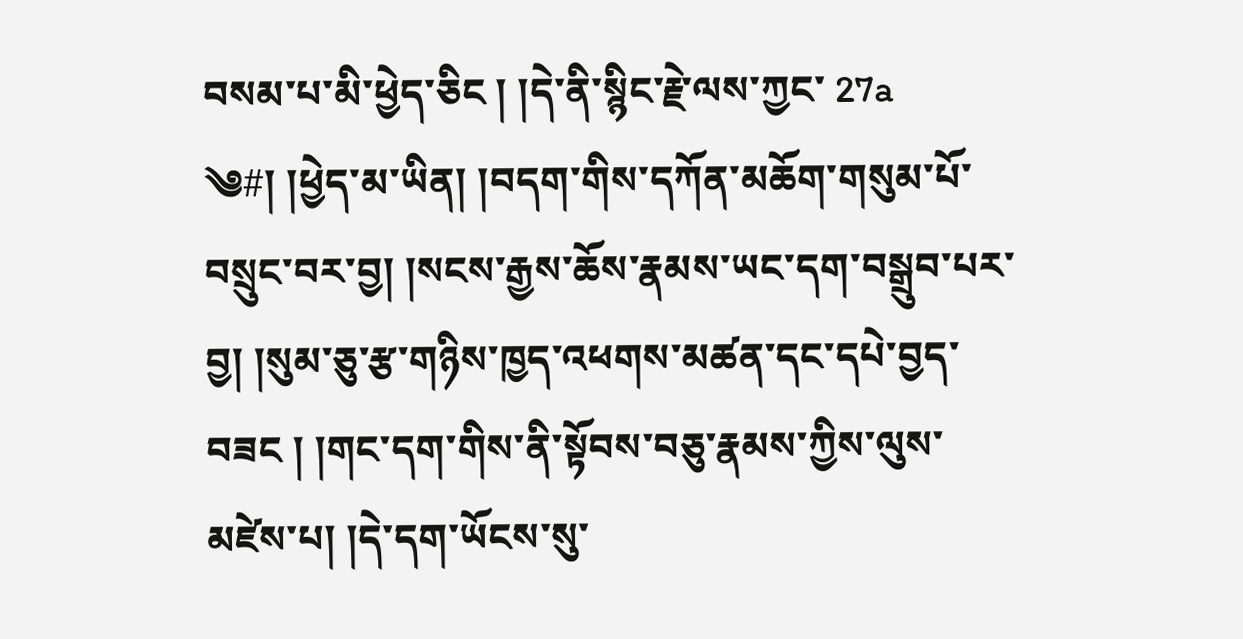བསམ་པ་མི་ཕྱེད་ཅིང ། །དེ་ནི་སྙིང་རྗེ་ལས་ཀྱང་ 27a ༄#། །ཕྱེད་མ་ཡིན། །བདག་གིས་དཀོན་མཆོག་གསུམ་པོ་བསྲུང་བར་བྱ། །སངས་རྒྱས་ཆོས་རྣམས་ཡང་དག་བསྒྲུབ་པར་བྱ། །སུམ་ཅུ་རྩ་གཉིས་ཁྱད་འཕགས་མཚན་དང་དཔེ་བྱད་བཟང ། །གང་དག་གིས་ནི་སྟོབས་བཅུ་རྣམས་ཀྱིས་ལུས་མཛེས་པ། །དེ་དག་ཡོངས་སུ་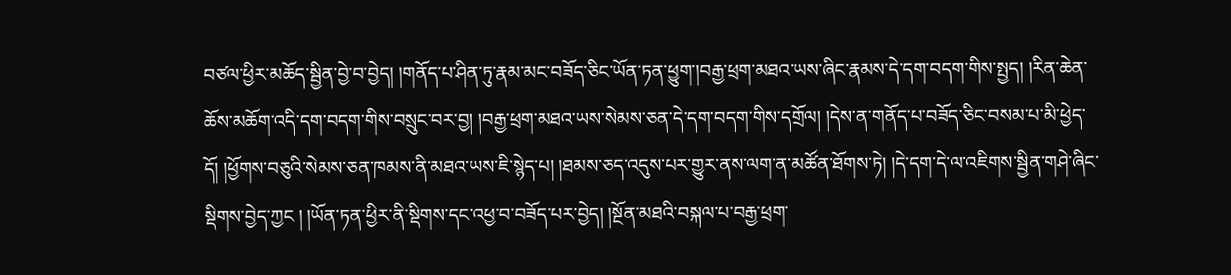བཙལ་ཕྱིར་མཆོད་སྦྱིན་བྱེ་བ་བྱེད། །གནོད་པ་ཤིན་ཏུ་རྣམ་མང་བཟོད་ཅིང་ཡོན་ཏན་ཕྱུག་།བརྒྱ་ཕྲག་མཐའ་ཡས་ཞིང་རྣམས་དེ་དག་བདག་གིས་སྤྱད། །རིན་ཆེན་ཆོས་མཆོག་འདི་དག་བདག་གིས་བསྲུང་བར་བྱ། །བརྒྱ་ཕྲག་མཐའ་ཡས་སེམས་ཅན་དེ་དག་བདག་གིས་དགྲོལ། །དེས་ན་གནོད་པ་བཟོད་ཅིང་བསམ་པ་མི་ཕྱེད་དོ། །ཕྱོགས་བཅུའི་སེམས་ཅན་ཁམས་ནི་མཐའ་ཡས་ཇི་སྙེད་པ། །ཐམས་ཅད་འདུས་པར་གྱུར་ནས་ལག་ན་མཚོན་ཐོགས་ཏེ། །དེ་དག་དེ་ལ་འཇིགས་སྦྱིན་གཤེ་ཞིང་སྡིགས་བྱེད་ཀྱང ། །ཡོན་ཏན་ཕྱིར་ནི་སྡིགས་དང་འཕྱ་བ་བཟོད་པར་བྱེད། །སྔོན་མཐའི་བསྐལ་པ་བརྒྱ་ཕྲག་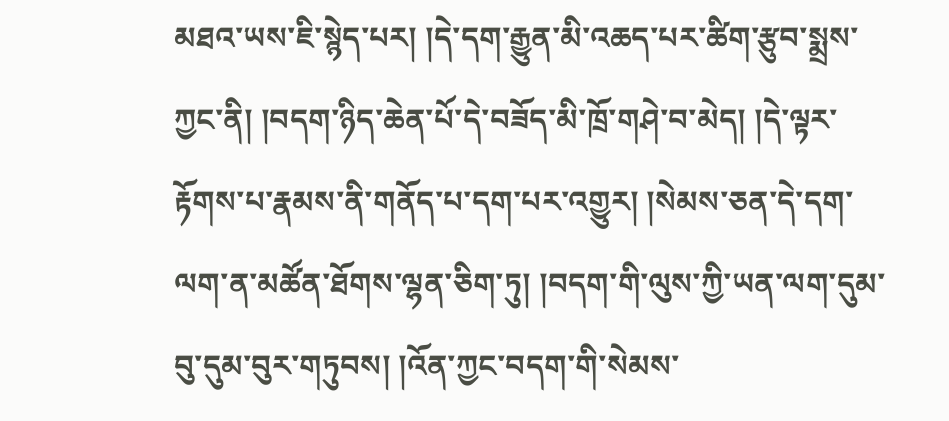མཐའ་ཡས་ཇི་སྙེད་པར། །དེ་དག་རྒྱུན་མི་འཆད་པར་ཚིག་རྩུབ་སྨྲས་ཀྱང་ནི། །བདག་ཉིད་ཆེན་པོ་དེ་བཟོད་མི་ཁྲོ་གཤེ་བ་མེད། །དེ་ལྟར་རྟོགས་པ་རྣམས་ནི་གནོད་པ་དག་པར་འགྱུར། །སེམས་ཅན་དེ་དག་ལག་ན་མཚོན་ཐོགས་ལྷན་ཅིག་ཏུ། །བདག་གི་ལུས་ཀྱི་ཡན་ལག་དུམ་བུ་དུམ་བུར་གཏུབས། །འོན་ཀྱང་བདག་གི་སེམས་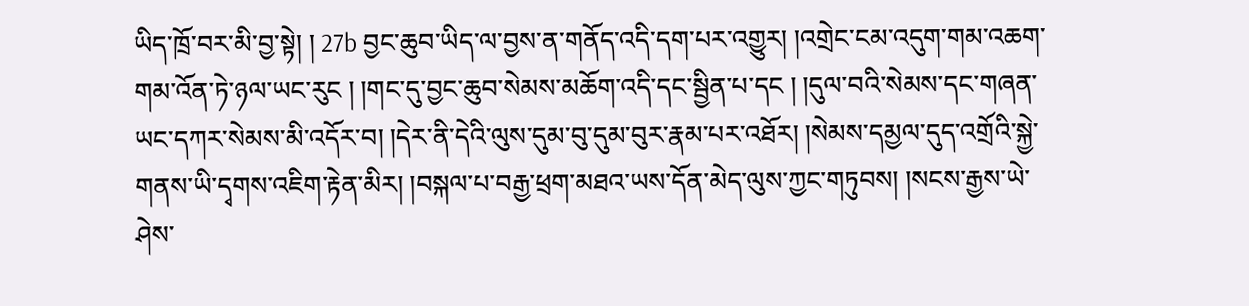ཡིད་ཁྲོ་བར་མི་བྱ་སྟེ། ། 27b བྱང་ཆུབ་ཡིད་ལ་བྱས་ན་གནོད་འདི་དག་པར་འགྱུར། །འགྲེང་ངམ་འདུག་གམ་འཆག་གམ་འོན་ཏེ་ཉལ་ཡང་རུང ། །གང་དུ་བྱང་ཆུབ་སེམས་མཆོག་འདི་དང་སྦྱིན་པ་དང ། །དུལ་བའི་སེམས་དང་གཞན་ཡང་དཀར་སེམས་མི་འདོར་བ། །དེར་ནི་དེའི་ལུས་དུམ་བུ་དུམ་བུར་རྣམ་པར་འཐོར། །སེམས་དམྱལ་དུད་འགྲོའི་སྐྱེ་གནས་ཡི་དྭགས་འཇིག་རྟེན་མིར། །བསྐལ་པ་བརྒྱ་ཕྲག་མཐའ་ཡས་དོན་མེད་ལུས་ཀྱང་གཏུབས། །སངས་རྒྱས་ཡེ་ཤེས་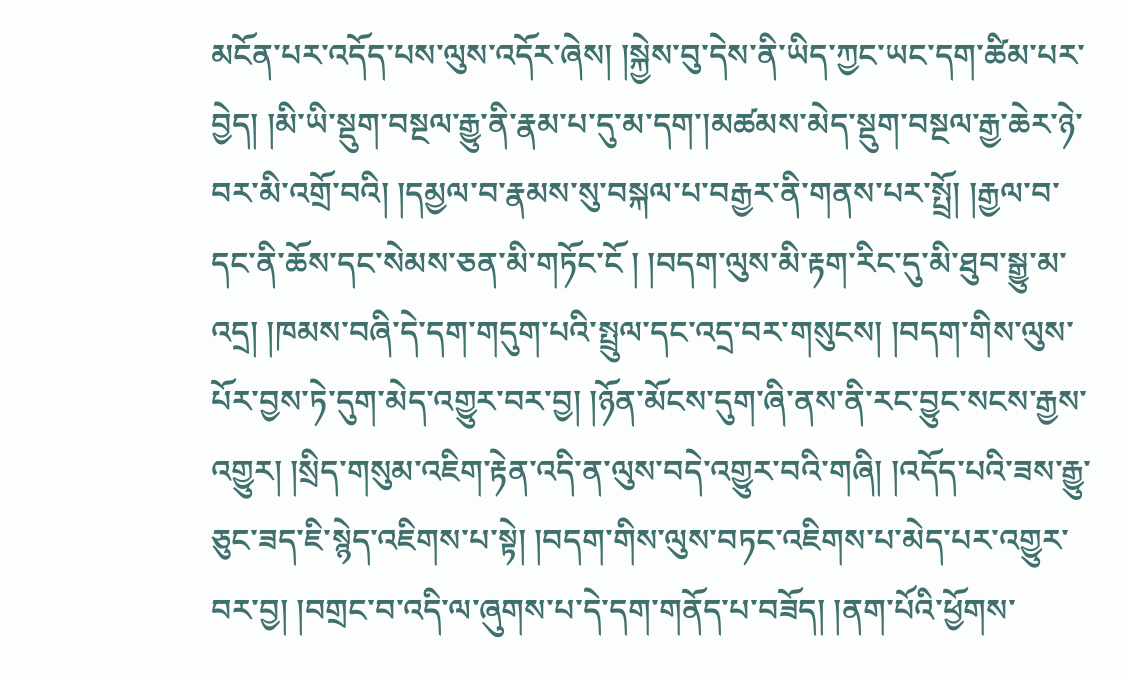མངོན་པར་འདོད་པས་ལུས་འདོར་ཞེས། །སྐྱེས་བུ་དེས་ནི་ཡིད་ཀྱང་ཡང་དག་ཚིམ་པར་བྱེད། །མི་ཡི་སྡུག་བསྔལ་རྒྱུ་ནི་རྣམ་པ་དུ་མ་དག་།མཚམས་མེད་སྡུག་བསྔལ་རྒྱ་ཆེར་ཉེ་བར་མི་འགྲོ་བའི། །དམྱལ་བ་རྣམས་སུ་བསྐལ་པ་བརྒྱར་ནི་གནས་པར་སྤྲོ། །རྒྱལ་བ་དང་ནི་ཆོས་དང་སེམས་ཅན་མི་གཏོང་ངོ ། །བདག་ལུས་མི་རྟག་རིང་དུ་མི་ཐུབ་སྒྱུ་མ་འདྲ། །ཁམས་བཞི་དེ་དག་གདུག་པའི་སྤྲུལ་དང་འདྲ་བར་གསུངས། །བདག་གིས་ལུས་པོར་བྱས་ཏེ་དུག་མེད་འགྱུར་བར་བྱ། །ཉོན་མོངས་དུག་ཞི་ནས་ནི་རང་བྱུང་སངས་རྒྱས་འགྱུར། །སྲིད་གསུམ་འཇིག་རྟེན་འདི་ན་ལུས་བདེ་འགྱུར་བའི་གཞི། །འདོད་པའི་ཟས་རྒྱུ་ཅུང་ཟད་ཇི་སྙེད་འཇིགས་པ་སྟེ། །བདག་གིས་ལུས་བཏང་འཇིགས་པ་མེད་པར་འགྱུར་བར་བྱ། །བགྲང་བ་འདི་ལ་ཞུགས་པ་དེ་དག་གནོད་པ་བཟོད། །ནག་པོའི་ཕྱོགས་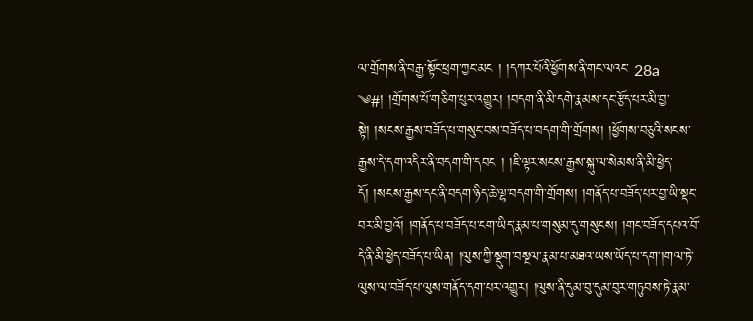ལ་གྲོགས་ནི་བརྒྱ་སྟོང་ཕྲག་ཀྱང་མང ། །དཀར་པོའི་ཕྱོགས་ནི་གང་ལའང་ 28a ༄#། །གྲོགས་པོ་གཅིག་པུར་འགྱུར། །བདག་ནི་མི་དགེ་རྣམས་དང་རྩོད་པར་མི་བྱ་སྟེ། །སངས་རྒྱས་བཟོད་པ་གསུང་བས་བཟོད་པ་བདག་གི་གྲོགས། །ཕྱོགས་བཅུའི་སངས་རྒྱས་དེ་དག་འདིར་ནི་བདག་གི་དབང ། །ཇི་ལྟར་སངས་རྒྱས་སྐུ་ལ་སེམས་ནི་མི་ཕྱེད་དོ། །སངས་རྒྱས་དང་ནི་བདག་ཉིད་ཆེ་ལྷ་བདག་གི་གྲོགས། །གནོད་པ་བཟོད་པར་བྱ་ཡི་སྡང་བར་མི་བྱའོ། །གནོད་པ་བཟོད་པ་ངག་ཡིད་རྣམ་པ་གསུམ་དུ་གསུངས། །གང་བཟོད་དཔའ་བོ་དེ་ནི་མི་ཕྱེད་བཟོད་པ་ཡིན། །ལུས་ཀྱི་སྡུག་བསྔལ་རྣམ་པ་མཐའ་ཡས་ཡོད་པ་དག་།གལ་ཏེ་ལུས་ལ་བཟོད་པ་ལུས་གནོད་དག་པར་འགྱུར། །ལུས་ནི་དུམ་བུ་དུམ་བུར་གཏུབས་ཏེ་རྣམ་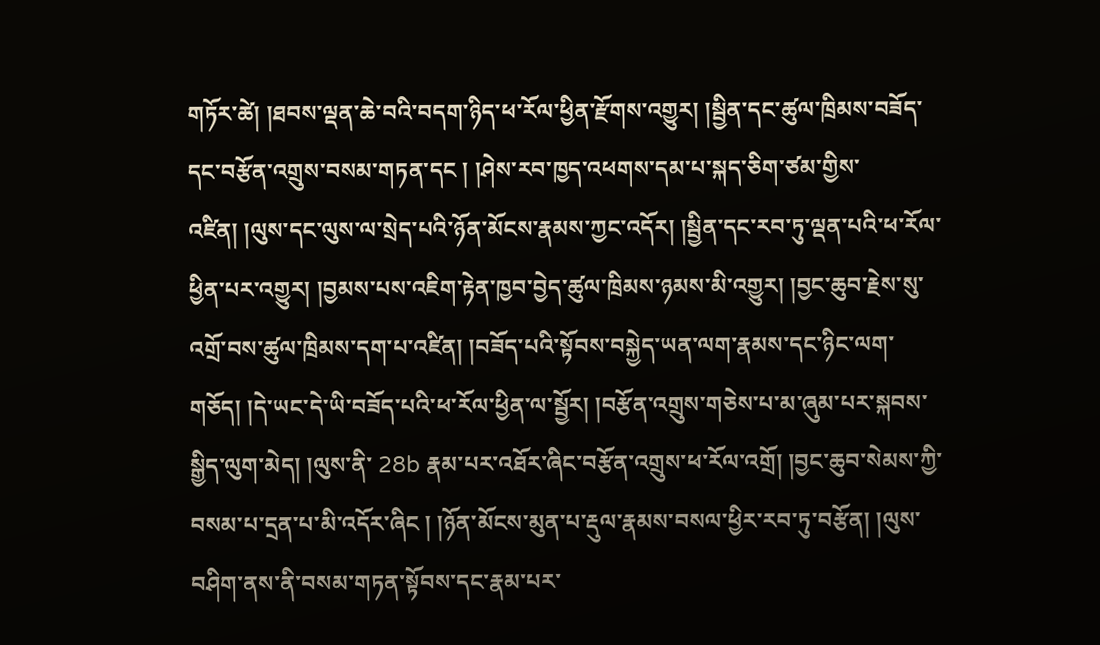གཏོར་ཚེ། །ཐབས་ལྡན་ཆེ་བའི་བདག་ཉིད་ཕ་རོལ་ཕྱིན་རྫོགས་འགྱུར། །སྦྱིན་དང་ཚུལ་ཁྲིམས་བཟོད་དང་བརྩོན་འགྲུས་བསམ་གཏན་དང ། །ཤེས་རབ་ཁྱད་འཕགས་དམ་པ་སྐད་ཅིག་ཙམ་གྱིས་འཛིན། །ལུས་དང་ལུས་ལ་སྲེད་པའི་ཉོན་མོངས་རྣམས་ཀྱང་འདོར། །སྦྱིན་དང་རབ་ཏུ་ལྡན་པའི་ཕ་རོལ་ཕྱིན་པར་འགྱུར། །བྱམས་པས་འཇིག་རྟེན་ཁྱབ་བྱེད་ཚུལ་ཁྲིམས་ཉམས་མི་འགྱུར། །བྱང་ཆུབ་རྗེས་སུ་འགྲོ་བས་ཚུལ་ཁྲིམས་དག་པ་འཛིན། །བཟོད་པའི་སྟོབས་བསྐྱེད་ཡན་ལག་རྣམས་དང་ཉིང་ལག་གཅོད། །དེ་ཡང་དེ་ཡི་བཟོད་པའི་ཕ་རོལ་ཕྱིན་ལ་སྦྱོར། །བརྩོན་འགྲུས་གཅེས་པ་མ་ཞུམ་པར་སྐབས་སྒྱིད་ལུག་མེད། །ལུས་ནི་ 28b རྣམ་པར་འཐོར་ཞིང་བརྩོན་འགྲུས་ཕ་རོལ་འགྲོ། །བྱང་ཆུབ་སེམས་ཀྱི་བསམ་པ་དྲན་པ་མི་འདོར་ཞིང ། །ཉོན་མོངས་མུན་པ་རྡུལ་རྣམས་བསལ་ཕྱིར་རབ་ཏུ་བརྩོན། །ལུས་བཤིག་ནས་ནི་བསམ་གཏན་སྟོབས་དང་རྣམ་པར་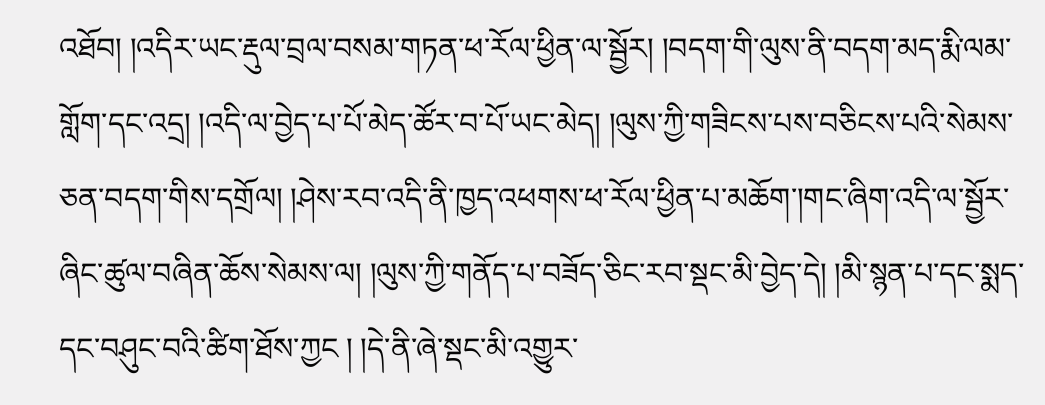འཐོབ། །འདིར་ཡང་རྡུལ་བྲལ་བསམ་གཏན་ཕ་རོལ་ཕྱིན་ལ་སྦྱོར། །བདག་གི་ལུས་ནི་བདག་མད་རྨི་ལམ་གློག་དང་འདྲ། །འདི་ལ་བྱེད་པ་པོ་མེད་ཚོར་བ་པོ་ཡང་མེད། །ལུས་ཀྱི་གཟིངས་པས་བཅིངས་པའི་སེམས་ཅན་བདག་གིས་དགྲོལ། །ཤེས་རབ་འདི་ནི་ཁྱད་འཕགས་ཕ་རོལ་ཕྱིན་པ་མཆོག་།གང་ཞིག་འདི་ལ་སྦྱོར་ཞིང་ཚུལ་བཞིན་ཆོས་སེམས་ལ། །ལུས་ཀྱི་གནོད་པ་བཟོད་ཅིང་རབ་སྡང་མི་བྱེད་དེ། །མི་སྙན་པ་དང་སྨད་དང་བཤུང་བའི་ཚིག་ཐོས་ཀྱང ། །དེ་ནི་ཞེ་སྡང་མི་འགྱུར་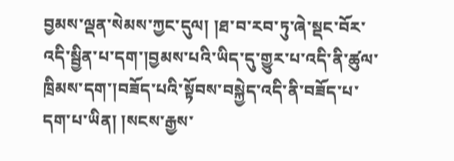བྱམས་ལྡན་སེམས་ཀྱང་དུལ། །ཐ་བ་རབ་ཏུ་ཞེ་སྡང་བོར་འདི་སྦྱིན་པ་དག་།བྱམས་པའི་ཡིད་དུ་གྱུར་པ་འདི་ནི་ཚུལ་ཁྲིམས་དག་།བཟོད་པའི་སྟོབས་བསྐྱེད་འདི་ནི་བཟོད་པ་དག་པ་ཡིན། །སངས་རྒྱས་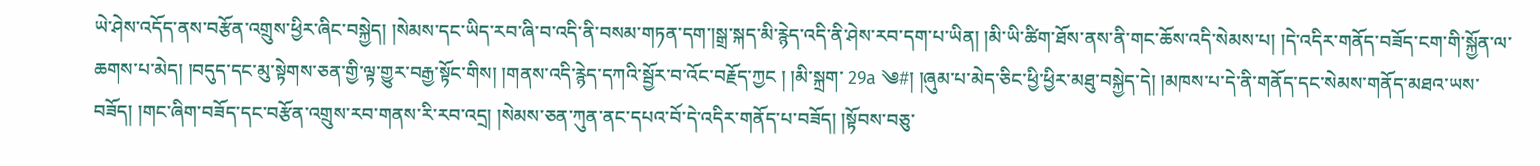ཡེ་ཤེས་འདོད་ནས་བརྩོན་འགྲུས་ཕྱིར་ཞིང་བསྐྱེད། །སེམས་དང་ཡིད་རབ་ཞི་བ་འདི་ནི་བསམ་གཏན་དག་།སྒྲ་སྐད་མི་རྙེད་འདི་ནི་ཤེས་རབ་དག་པ་ཡིན། །མི་ཡི་ཚིག་ཐོས་ནས་ནི་གང་ཆོས་འདི་སེམས་པ། །དེ་འདིར་གནོད་བཟོད་ངག་གི་སྐྱོན་ལ་ཆགས་པ་མེད། །བདུད་དང་མུ་སྟེགས་ཅན་གྱི་ལྟ་གྱུར་བརྒྱ་སྟོང་གིས། །གནས་འདི་རྙེད་དཀའི་སྦྱོར་བ་འོང་བརྗོད་ཀྱང ། །མི་སྐྲག་ 29a ༄#། །ཞུམ་པ་མེད་ཅིང་ཕྱི་ཕྱིར་མཐུ་བསྐྱེད་དེ། །མཁས་པ་དེ་ནི་གནོད་དང་སེམས་གནོད་མཐའ་ཡས་བཟོད། །གང་ཞིག་བཟོད་དང་བརྩོན་འགྲུས་རབ་གནས་རི་རབ་འདྲ། །སེམས་ཅན་ཀུན་ནང་དཔའ་བོ་དེ་འདིར་གནོད་པ་བཟོད། །སྟོབས་བཅུ་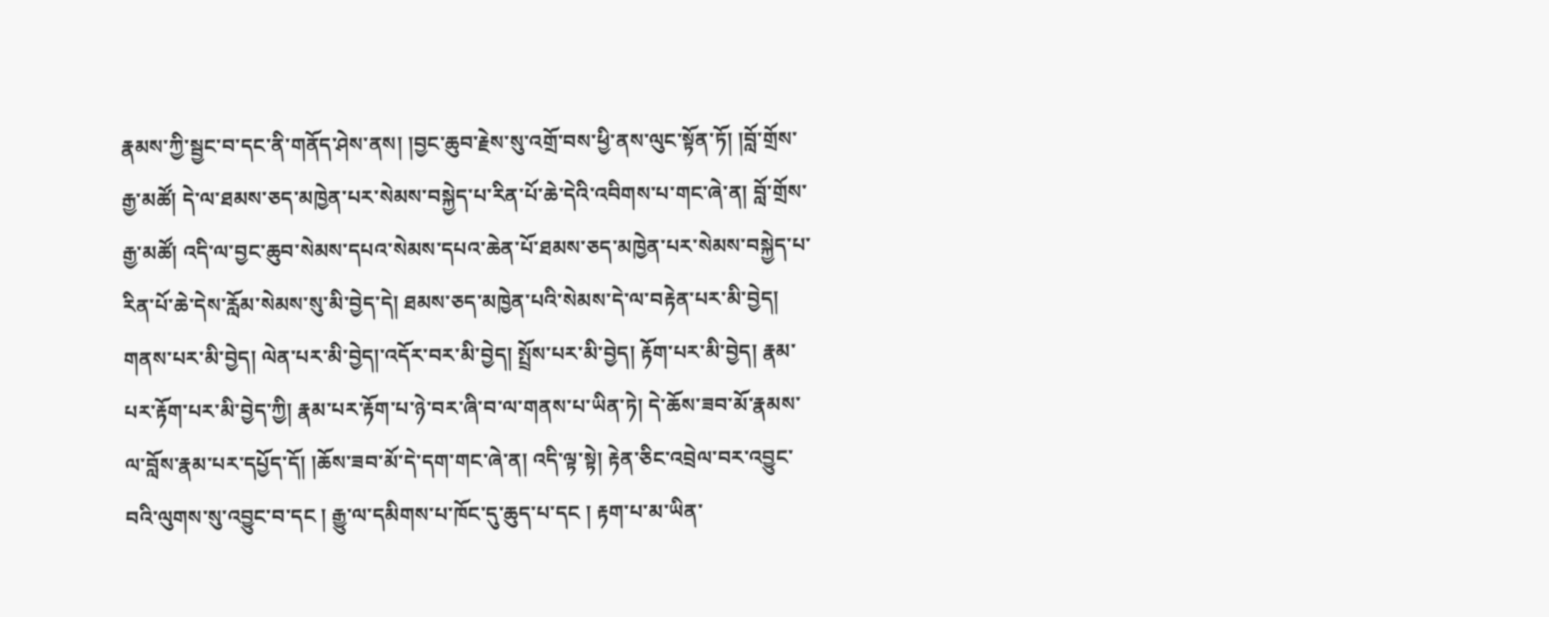རྣམས་ཀྱི་སྦྱང་བ་དང་ནི་གནོད་ཤེས་ནས། །བྱང་ཆུབ་རྗེས་སུ་འགྲོ་བས་ཕྱི་ནས་ལུང་སྟོན་ཏོ། །བློ་གྲོས་རྒྱ་མཚོ། དེ་ལ་ཐམས་ཅད་མཁྱེན་པར་སེམས་བསྐྱེད་པ་རིན་པོ་ཆེ་དེའི་འབིགས་པ་གང་ཞེ་ན། བློ་གྲོས་རྒྱ་མཚོ། འདི་ལ་བྱང་ཆུབ་སེམས་དཔའ་སེམས་དཔའ་ཆེན་པོ་ཐམས་ཅད་མཁྱེན་པར་སེམས་བསྐྱེད་པ་རིན་པོ་ཆེ་དེས་རློམ་སེམས་སུ་མི་བྱེད་དེ། ཐམས་ཅད་མཁྱེན་པའི་སེམས་དེ་ལ་བརྟེན་པར་མི་བྱེད། གནས་པར་མི་བྱེད། ལེན་པར་མི་བྱེད།་འདོར་བར་མི་བྱེད། སྤྲོས་པར་མི་བྱེད། རྟོག་པར་མི་བྱེད། རྣམ་པར་རྟོག་པར་མི་བྱེད་ཀྱི། རྣམ་པར་རྟོག་པ་ཉེ་བར་ཞི་བ་ལ་གནས་པ་ཡིན་ཏེ། དེ་ཆོས་ཟབ་མོ་རྣམས་ལ་བློས་རྣམ་པར་དཔྱོད་དོ། །ཆོས་ཟབ་མོ་དེ་དག་གང་ཞེ་ན། འདི་ལྟ་སྟེ། རྟེན་ཅིང་འབྲེལ་བར་འབྱུང་བའི་ལུགས་སུ་འབྱུང་བ་དང ། རྒྱུ་ལ་དམིགས་པ་ཁོང་དུ་ཆུད་པ་དང ། རྟག་པ་མ་ཡིན་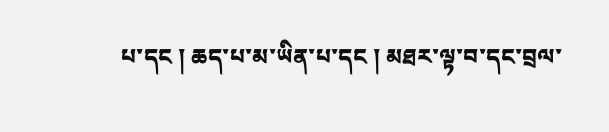པ་དང ། ཆད་པ་མ་ཡིན་པ་དང ། མཐར་ལྟ་བ་དང་བྲལ་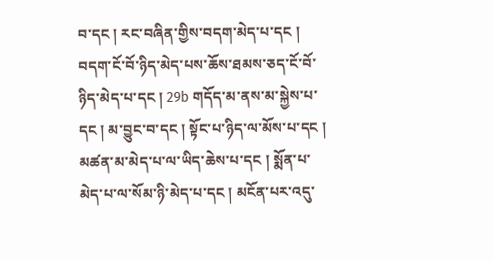བ་དང ། རང་བཞིན་གྱིས་བདག་མེད་པ་དང ། བདག་ངོ་བོ་ཉིད་མེད་པས་ཆོས་ཐམས་ཅད་ངོ་བོ་ཉིད་མེད་པ་དང ། 29b གདོད་མ་ནས་མ་སྐྱེས་པ་དང ། མ་བྱུང་བ་དང ། སྟོང་པ་ཉིད་ལ་མོས་པ་དང ། མཚན་མ་མེད་པ་ལ་ཡིད་ཆེས་པ་དང ། སྨོན་པ་མེད་པ་ལ་སོམ་ཉི་མེད་པ་དང ། མངོན་པར་འདུ་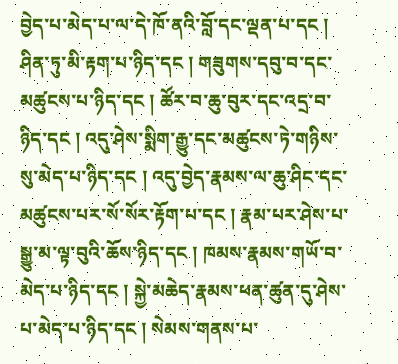བྱེད་པ་མེད་པ་ལ་དེ་ཁོ་ནའི་བློ་དང་ལྡན་པ་དང ། ཤིན་ཏུ་མི་རྟག་པ་ཉིད་དང ། གཟུགས་དབུ་བ་དང་མཚུངས་པ་ཉིད་དང ། ཚོར་བ་ཆུ་བུར་དང་འདྲ་བ་ཉིད་དང ། འདུ་ཤེས་སྨིག་རྒྱུ་དང་མཚུངས་ཏེ་གཉིས་སུ་མེད་པ་ཉིད་དང ། འདུ་བྱེད་རྣམས་ལ་ཆུ་ཤིང་དང་མཚུངས་པར་སོ་སོར་རྟོག་པ་དང ། རྣམ་པར་ཤེས་པ་སྒྱུ་མ་ལྟ་བུའི་ཆོས་ཉིད་དང ། ཁམས་རྣམས་གཡོ་བ་མེད་པ་ཉིད་དང ། སྐྱེ་མཆེད་རྣམས་ཕན་ཚུན་དུ་ཤེས་པ་མེད་པ་ཉིད་དང ། སེམས་གནས་པ་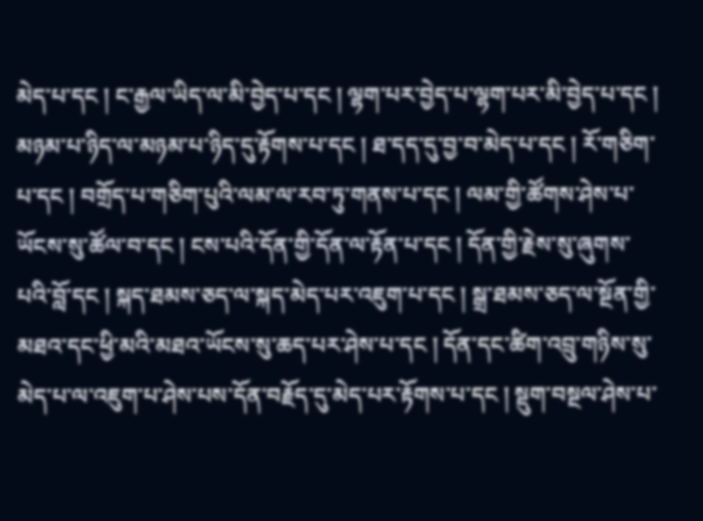མེད་པ་དང ། ང་རྒྱལ་ཡིད་ལ་མི་བྱེད་པ་དང ། ལྷག་པར་བྱེད་པ་ལྷག་པར་མི་བྱེད་པ་དང ། མཉམ་པ་ཉིད་ལ་མཉམ་པ་ཉིད་དུ་རྟོགས་པ་དང ། ཐ་དད་དུ་བྱ་བ་མེད་པ་དང ། རོ་གཅིག་པ་དང ། བགྲོད་པ་གཅིག་པུའི་ལམ་ལ་རབ་ཏུ་གནས་པ་དང ། ལམ་གྱི་ཚོགས་ཤེས་པ་ཡོངས་སུ་ཚོལ་བ་དང ། ངས་པའི་དོན་གྱི་དོན་ལ་རྟོན་པ་དང ། དོན་གྱི་རྗེས་སུ་ཞུགས་པའི་བློ་དང ། སྐད་ཐམས་ཅད་ལ་སྐད་མེད་པར་འཇུག་པ་དང ། སྒྲ་ཐམས་ཅད་ལ་སྔོན་གྱི་མཐའ་དང་ཕྱི་མའི་མཐའ་ཡོངས་སུ་ཆད་པར་ཤེས་པ་དང ། དོན་དང་ཚིག་འབྲུ་གཉིས་སུ་མེད་པ་ལ་འཇུག་པ་ཤེས་པས་དོན་བརྗོད་དུ་མེད་པར་རྟོགས་པ་དང ། སྡུག་བསྔལ་ཤེས་པ་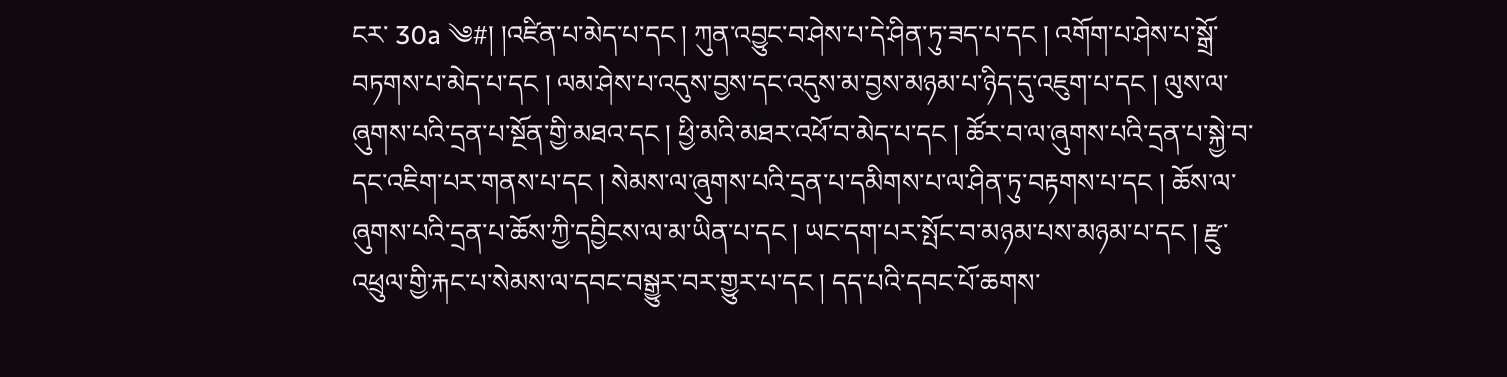ངར་ 30a ༄#། །འཛིན་པ་མེད་པ་དང ། ཀུན་འབྱུང་བ་ཤེས་པ་དེ་ཤིན་ཏུ་ཟད་པ་དང ། འགོག་པ་ཤེས་པ་སྒྲོ་བཏགས་པ་མེད་པ་དང ། ལམ་ཤེས་པ་འདུས་བྱས་དང་འདུས་མ་བྱས་མཉམ་པ་ཉིད་དུ་འཇུག་པ་དང ། ལུས་ལ་ཞུགས་པའི་དྲན་པ་སྔོན་གྱི་མཐའ་དང ། ཕྱི་མའི་མཐར་འཕོ་བ་མེད་པ་དང ། ཚོར་བ་ལ་ཞུགས་པའི་དྲན་པ་སྐྱེ་བ་དང་འཇིག་པར་གནས་པ་དང ། སེམས་ལ་ཞུགས་པའི་དྲན་པ་དམིགས་པ་ལ་ཤིན་ཏུ་བརྟགས་པ་དང ། ཆོས་ལ་ཞུགས་པའི་དྲན་པ་ཆོས་ཀྱི་དབྱིངས་ལ་མ་ཡིན་པ་དང ། ཡང་དག་པར་སྤོང་བ་མཉམ་པས་མཉམ་པ་དང ། རྫུ་འཕྲུལ་གྱི་རྐང་པ་སེམས་ལ་དབང་བསྒྱུར་བར་གྱུར་པ་དང ། དད་པའི་དབང་པོ་ཆགས་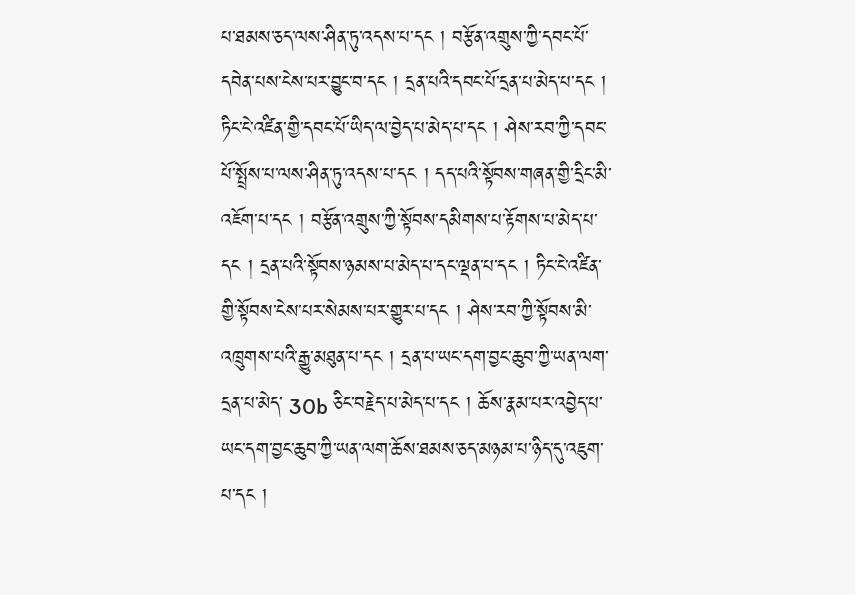པ་ཐམས་ཅད་ལས་ཤིན་ཏུ་འདས་པ་དང ། བརྩོན་འགྲུས་ཀྱི་དབང་པོ་དབེན་པས་ངེས་པར་བྱུང་བ་དང ། དྲན་པའི་དབང་པོ་དྲན་པ་མེད་པ་དང ། ཏིང་ངེ་འཛིན་གྱི་དབང་པོ་ཡིད་ལ་བྱེད་པ་མེད་པ་དང ། ཤེས་རབ་ཀྱི་དབང་པོ་སྤྲོས་པ་ལས་ཤིན་ཏུ་འདས་པ་དང ། དད་པའི་སྟོབས་གཞན་གྱི་དྲིང་མི་འཇོག་པ་དང ། བརྩོན་འགྲུས་ཀྱི་སྟོབས་དམིགས་པ་རྟོགས་པ་མེད་པ་དང ། དྲན་པའི་སྟོབས་ཉམས་པ་མེད་པ་དང་ལྡན་པ་དང ། ཏིང་ངེ་འཛིན་གྱི་སྟོབས་ངེས་པར་སེམས་པར་གྱུར་པ་དང ། ཤེས་རབ་ཀྱི་སྟོབས་མི་འཁྲུགས་པའི་རྒྱུ་མཐུན་པ་དང ། དྲན་པ་ཡང་དག་བྱང་ཆུབ་ཀྱི་ཡན་ལག་དྲན་པ་མེད་ 30b ཅིང་བརྗེད་པ་མེད་པ་དང ། ཆོས་རྣམ་པར་འབྱེད་པ་ཡང་དག་བྱང་ཆུབ་ཀྱི་ཡན་ལག་ཆོས་ཐམས་ཅད་མཉམ་པ་ཉིད་དུ་འཇུག་པ་དང །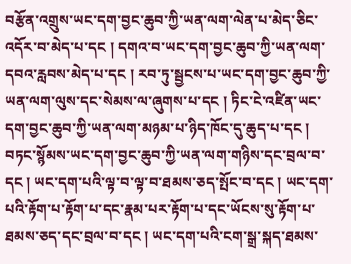བརྩོན་འགྲུས་ཡང་དག་བྱང་ཆུབ་ཀྱི་ཡན་ལག་ལེན་པ་མེད་ཅིང་འདོར་བ་མེད་པ་དང ། དགའ་བ་ཡང་དག་བྱང་ཆུབ་ཀྱི་ཡན་ལག་དབའ་རླབས་མེད་པ་དང ། རབ་ཏུ་སྦྱངས་པ་ཡང་དག་བྱང་ཆུབ་ཀྱི་ཡན་ལག་ལུས་དང་སེམས་ལ་ཞུགས་པ་དང ། ཏིང་ངེ་འཛིན་ཡང་དག་བྱང་ཆུབ་ཀྱི་ཡན་ལག་མཉམ་པ་ཉིད་ཁོང་དུ་ཆུད་པ་དང ། བཏང་སྙོམས་ཡང་དག་བྱང་ཆུབ་ཀྱི་ཡན་ལག་གཉིས་དང་བྲལ་བ་དང ། ཡང་དག་པའི་ལྟ་བ་ལྟ་བ་ཐམས་ཅད་སྤོང་བ་དང ། ཡང་དག་པའི་རྟོག་པ་རྟོག་པ་དང་རྣམ་པར་རྟོག་པ་དང་ཡོངས་སུ་རྟོག་པ་ཐམས་ཅད་དང་བྲལ་བ་དང ། ཡང་དག་པའི་ངག་སྒྲ་སྐད་ཐམས་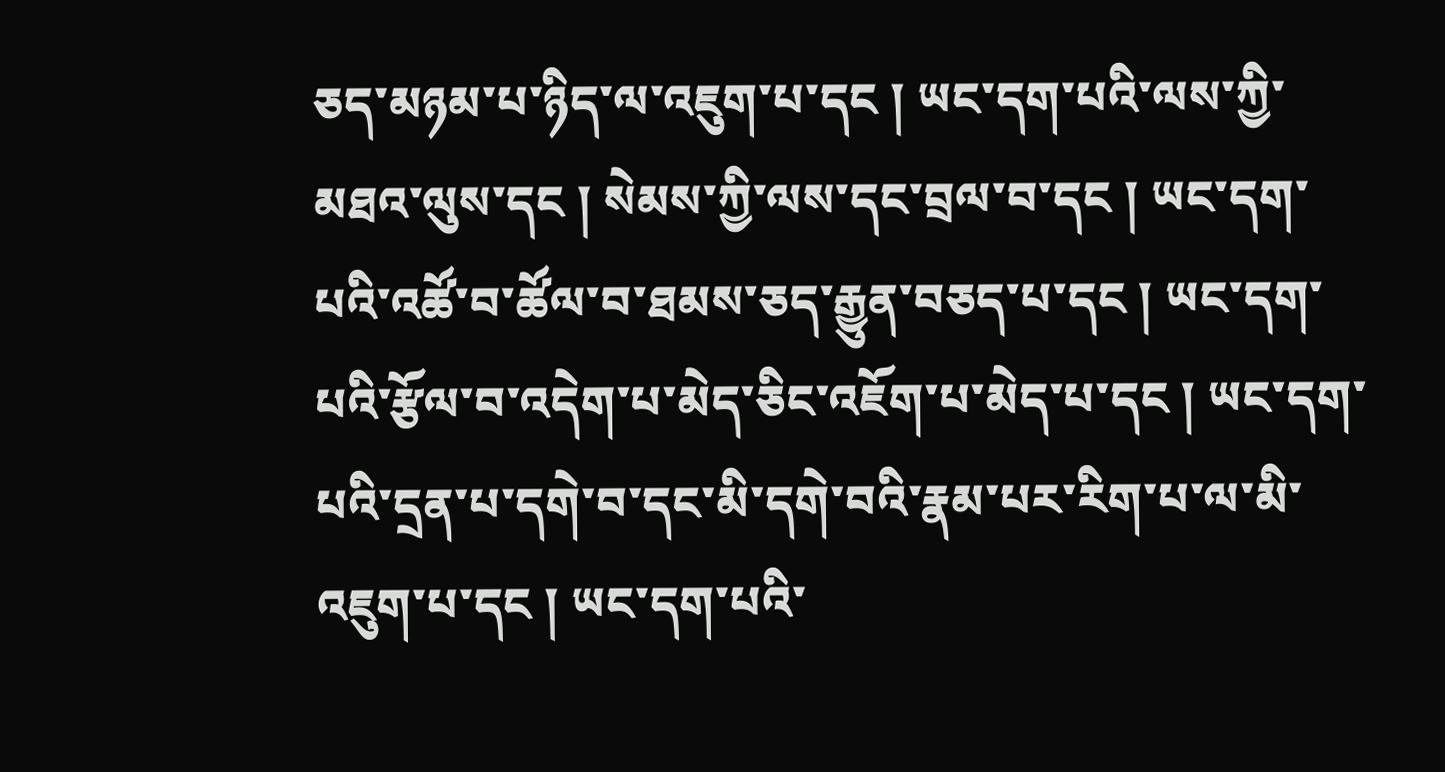ཅད་མཉམ་པ་ཉིད་ལ་འཇུག་པ་དང ། ཡང་དག་པའི་ལས་ཀྱི་མཐའ་ལུས་དང ། སེམས་ཀྱི་ལས་དང་བྲལ་བ་དང ། ཡང་དག་པའི་འཚོ་བ་ཚོལ་བ་ཐམས་ཅད་རྒྱུན་བཅད་པ་དང ། ཡང་དག་པའི་རྩོལ་བ་འདེག་པ་མེད་ཅིང་འཇོག་པ་མེད་པ་དང ། ཡང་དག་པའི་དྲན་པ་དགེ་བ་དང་མི་དགེ་བའི་རྣམ་པར་རིག་པ་ལ་མི་འཇུག་པ་དང ། ཡང་དག་པའི་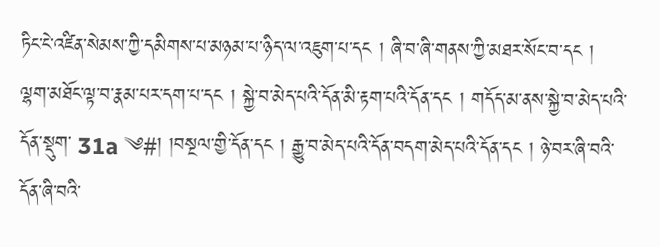ཏིང་ངེ་འཛིན་སེམས་ཀྱི་དམིགས་པ་མཉམ་པ་ཉིད་ལ་འཇུག་པ་དང ། ཞི་བ་ཞི་གནས་ཀྱི་མཐར་སོང་བ་དང ། ལྷག་མཐོང་ལྟ་བ་རྣམ་པར་དག་པ་དང ། སྐྱེ་བ་མེད་པའི་དོན་མི་རྟག་པའི་དོན་དང ། གདོད་མ་ནས་སྐྱེ་བ་མེད་པའི་དོན་སྡུག་ 31a ༄#། །བསྔལ་གྱི་དོན་དང ། རྒྱུ་བ་མེད་པའི་དོན་བདག་མེད་པའི་དོན་དང ། ཉེ་བར་ཞི་བའི་དོན་ཞི་བའི་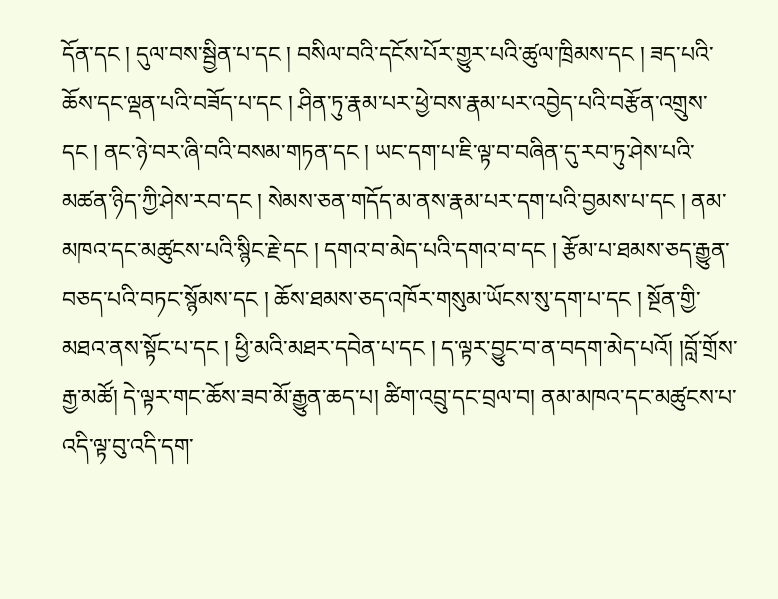དོན་དང ། དུལ་བས་སྦྱིན་པ་དང ། བསིལ་བའི་དངོས་པོར་གྱུར་པའི་ཚུལ་ཁྲིམས་དང ། ཟད་པའི་ཆོས་དང་ལྡན་པའི་བཟོད་པ་དང ། ཤིན་ཏུ་རྣམ་པར་ཕྱེ་བས་རྣམ་པར་འབྱེད་པའི་བརྩོན་འགྲུས་དང ། ནང་ཉེ་བར་ཞི་བའི་བསམ་གཏན་དང ། ཡང་དག་པ་ཇི་ལྟ་བ་བཞིན་དུ་རབ་ཏུ་ཤེས་པའི་མཚན་ཉིད་ཀྱི་ཤེས་རབ་དང ། སེམས་ཅན་གདོད་མ་ནས་རྣམ་པར་དག་པའི་བྱམས་པ་དང ། ནམ་མཁའ་དང་མཚུངས་པའི་སྙིང་རྗེ་དང ། དགའ་བ་མེད་པའི་དགའ་བ་དང ། རྩོམ་པ་ཐམས་ཅད་རྒྱུན་བཅད་པའི་བཏང་སྙོམས་དང ། ཆོས་ཐམས་ཅད་འཁོར་གསུམ་ཡོངས་སུ་དག་པ་དང ། སྔོན་གྱི་མཐའ་ནས་སྟོང་པ་དང ། ཕྱི་མའི་མཐར་དབེན་པ་དང ། ད་ལྟར་བྱུང་བ་ན་བདག་མེད་པའོ། །བློ་གྲོས་རྒྱ་མཚོ། དེ་ལྟར་གང་ཆོས་ཟབ་མོ་རྒྱུན་ཆད་པ། ཚིག་འབྲུ་དང་བྲལ་བ། ནམ་མཁའ་དང་མཚུངས་པ་འདི་ལྟ་བུ་འདི་དག་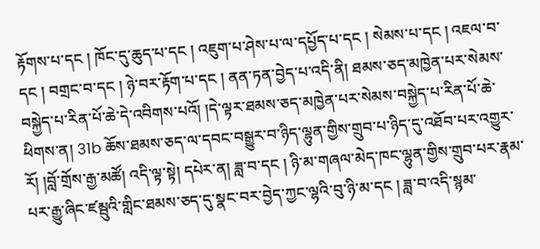རྟོགས་པ་དང ། ཁོང་དུ་ཆུད་པ་དང ། འཇུག་པ་ཤེས་པ་ལ་དཔྱོད་པ་དང ། སེམས་པ་དང ། འཇལ་བ་དང ། བགྲང་བ་དང ། ཉེ་བར་རྟོག་པ་དང ། ནན་ཏན་བྱེད་པ་འདི་ནི། ཐམས་ཅད་མཁྱེན་པར་སེམས་བསྐྱེད་པ་རིན་པོ་ཆེ་དེ་འབིགས་པའོ། །དེ་ལྟར་ཐམས་ཅད་མཁྱེན་པར་སེམས་བསྐྱེད་པ་རིན་པོ་ཆེ་ཕིགས་ན། 31b ཆོས་ཐམས་ཅད་ལ་དབང་བསྒྱུར་བ་ཉིད་ལྷུན་གྱིས་གྲུབ་པ་ཉིད་དུ་འཐོབ་པར་འགྱུར་རོ། །བློ་གྲོས་རྒྱ་མཚོ། འདི་ལྟ་སྟེ། དཔེར་ན། ཟླ་བ་དང ། ཉི་མ་གཞལ་མེད་ཁང་ལྷུན་གྱིས་གྲུབ་པར་རྣམ་པར་རྒྱུ་ཞིང་ཛམྦུའི་གླིང་ཐམས་ཅད་དུ་སྣང་བར་བྱེད་ཀྱང་ལྷའི་བུ་ཉི་མ་དང ། ཟླ་བ་འདི་སྙམ་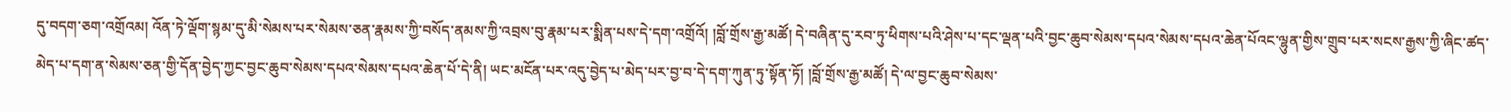དུ་བདག་ཅག་འགྲོའམ། འོན་ཏེ་ལྡོག་སྙམ་དུ་མི་སེམས་པར་སེམས་ཅན་རྣམས་ཀྱི་བསོད་ནམས་ཀྱི་འབྲས་བུ་རྣམ་པར་སྨིན་པས་དེ་དག་འགྲོའོ། །བློ་གྲོས་རྒྱ་མཚོ། དེ་བཞིན་དུ་རབ་ཏུ་ཕིགས་པའི་ཤེས་པ་དང་ལྡན་པའི་བྱང་ཆུབ་སེམས་དཔའ་སེམས་དཔའ་ཆེན་པོའང་ལྷུན་གྱིས་གྲུབ་པར་སངས་རྒྱས་ཀྱི་ཞིང་ཚད་མེད་པ་དག་ན་སེམས་ཅན་གྱི་དོན་བྱེད་ཀྱང་བྱང་ཆུབ་སེམས་དཔའ་སེམས་དཔའ་ཆེན་པོ་དེ་ནི། ཡང་མངོན་པར་འདུ་བྱེད་པ་མེད་པར་བྱ་བ་དེ་དག་ཀུན་ཏུ་སྟོན་ཏོ། །བློ་གྲོས་རྒྱ་མཚོ། དེ་ལ་བྱང་ཆུབ་སེམས་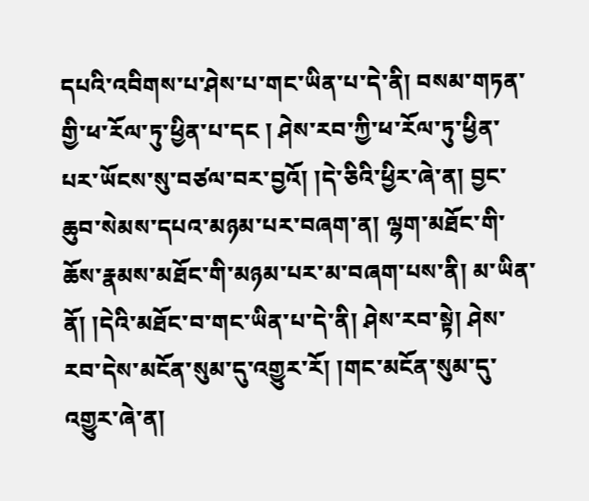དཔའི་འབིགས་པ་ཤེས་པ་གང་ཡིན་པ་དེ་ནི། བསམ་གཏན་གྱི་ཕ་རོལ་ཏུ་ཕྱིན་པ་དང ། ཤེས་རབ་ཀྱི་ཕ་རོལ་ཏུ་ཕྱིན་པར་ཡོངས་སུ་བཙལ་བར་བྱའོ། །དེ་ཅིའི་ཕྱིར་ཞེ་ན། བྱང་ཆུབ་སེམས་དཔའ་མཉམ་པར་བཞག་ན། ལྷག་མཐོང་གི་ཆོས་རྣམས་མཐོང་གི་མཉམ་པར་མ་བཞག་པས་ནི། མ་ཡིན་ནོ། །དེའི་མཐོང་བ་གང་ཡིན་པ་དེ་ནི། ཤེས་རབ་སྟེ། ཤེས་རབ་དེས་མངོན་སུམ་དུ་འགྱུར་རོ། །གང་མངོན་སུམ་དུ་འགྱུར་ཞེ་ན།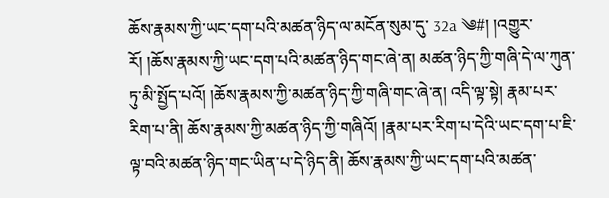ཆོས་རྣམས་ཀྱི་ཡང་དག་པའི་མཚན་ཉིད་ལ་མངོན་སུམ་དུ་ 32a ༄#། །འགྱུར་རོ། །ཆོས་རྣམས་ཀྱི་ཡང་དག་པའི་མཚན་ཉིད་གང་ཞེ་ན། མཚན་ཉིད་ཀྱི་གཞི་དེ་ལ་ཀུན་ཏུ་མི་སྤྱོད་པའོ། །ཆོས་རྣམས་ཀྱི་མཚན་ཉིད་ཀྱི་གཞི་གང་ཞེ་ན། འདི་ལྟ་སྟེ། རྣམ་པར་རིག་པ་ནི། ཆོས་རྣམས་ཀྱི་མཚན་ཉིད་ཀྱི་གཞིའོ། །རྣམ་པར་རིག་པ་དེའི་ཡང་དག་པ་ཇི་ལྟ་བའི་མཚན་ཉིད་གང་ཡིན་པ་དེ་ཉིད་ནི། ཆོས་རྣམས་ཀྱི་ཡང་དག་པའི་མཚན་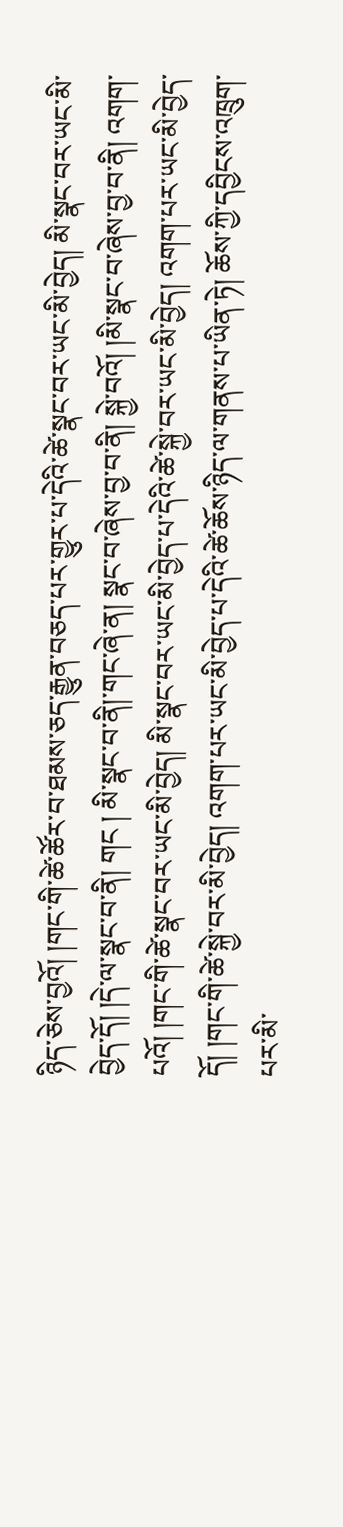ཉིད་ཅེས་བྱའོ། །གང་གི་ཚེ་ཚོར་བ་ཐམས་ཅད་རྒྱུན་བཅད་པར་གྱུར་པ་དེའི་ཚེ་སྣང་བར་ཡང་མི་བྱེད། མི་སྣང་བར་ཡང་མི་བྱེད་དོ། །དེ་ལ་སྣང་བ་ནི། གང ། མི་སྣང་བ་ནི།་གང་ཞེ་ན། སྣང་བ་ཞེས་བྱ་བ་ནི། སྐྱེ་བའོ། །མི་སྣང་བ་ཞེས་བྱ་བ་ནི། འགག་པའོ། །གང་གི་ཚེ་སྣང་བར་ཡང་མི་བྱེད། མི་སྣང་བར་ཡང་མི་བྱེད་པ་དེའི་ཚེ་སྐྱེ་བར་ཡང་མི་བྱེད། འགག་པར་ཡང་མི་བྱེད་དོ། །གང་གི་ཚེ་སྐྱེ་བར་མི་བྱེད། འགག་པར་ཡང་མི་བྱེད་པ་དེའི་ཚེ་ཆོས་ཉིད་ལ་གནས་པ་ཡིན་ཏེ། ཆོས་ཀྱི་དབྱིངས་འཁྲུག་པར་མི་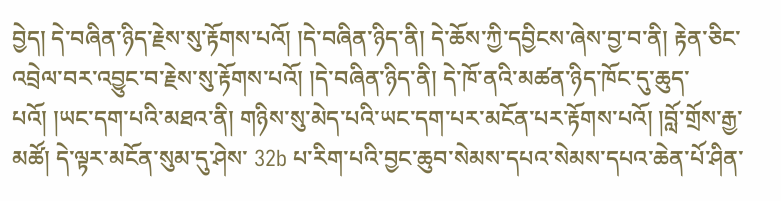བྱེད། དེ་བཞིན་ཉིད་རྗེས་སུ་རྟོགས་པའོ། །དེ་བཞིན་ཉིད་ནི། དེ་ཆོས་ཀྱི་དབྱིངས་ཞེས་བྱ་བ་ནི། རྟེན་ཅིང་འབྲེལ་བར་འབྱུང་བ་རྗེས་སུ་རྟོགས་པའོ། །དེ་བཞིན་ཉིད་ནི། དེ་ཁོ་ནའི་མཚན་ཉིད་ཁོང་དུ་ཆུད་པའོ། །ཡང་དག་པའི་མཐའ་ནི། གཉིས་སུ་མེད་པའི་ཡང་དག་པར་མངོན་པར་རྟོགས་པའོ། །བློ་གྲོས་རྒྱ་མཚོ། དེ་ལྟར་མངོན་སུམ་དུ་ཤེས་ 32b པ་རིག་པའི་བྱང་ཆུབ་སེམས་དཔའ་སེམས་དཔའ་ཆེན་པོ་ཤིན་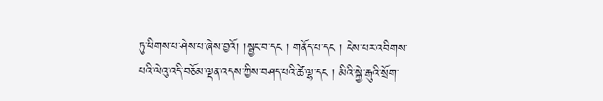ཏུ་ཕིགས་པ་ཤེས་པ་ཞེས་བྱའོ། །སྦྱང་བ་དང ། གནོད་པ་དང ། ངེས་པར་འབིགས་པའི་ལེའུ་འདི་བཅོམ་ལྡན་འདས་ཀྱིས་བཤད་པའི་ཚེ་ལྷ་དང ། མིའི་སྐྱེ་རྒུའི་སྲོག་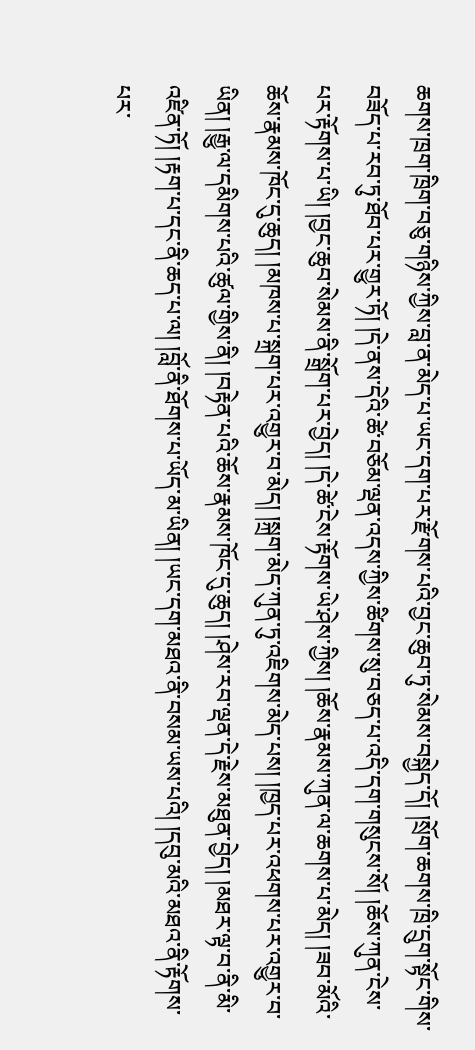ཆགས་ཁྲག་ཁྲིག་བཅུ་གཉིས་ཀྱིས་བླ་ན་མེད་པ་ཡང་དག་པར་རྫོགས་པའི་བྱང་ཆུབ་ཏུ་སེམས་བསྐྱེད་དོ། །སྲོག་ཆགས་ཁྲི་དྲུག་སྟོང་གིས་བཟོད་པ་རབ་ཏུ་ཐོབ་པར་གྱུར་ཏོ། །དེ་ནས་དེའི་ཚེ་བཅོམ་ལྡན་འདས་ཀྱིས་ཚིགས་སུ་བཅད་པ་འདི་དག་གསུངས་སོ། །ཆོས་ཀུན་ངེས་པར་རྟོགས་པ་ཡི། །བྱང་ཆུབ་སེམས་ནི་སྒྲོག་པར་བྱེད། །དེ་ཚེ་ངེས་རྟོགས་ཡེ་ཤེས་ཀྱིས། །ཆོས་རྣམས་ཀུན་ལ་ཆགས་པ་མེད། །ཟབ་མོའི་ཆོས་རྣམས་ཁོང་དུ་ཆུད། །མཁས་པ་སྐྲག་པར་འགྱུར་བ་མེད། །སྐྲག་མེད་ཀུན་ཏུ་འཇིགས་མེད་པས། །ཁྱད་པར་འཕགས་པར་འགྱུར་བ་ཡིན། །རྒྱུ་ལ་དམིགས་པའི་ཚུལ་གྱིས་ནི། །བརྟེན་པའི་ཆོས་རྣམས་ཁོང་དུ་ཆུད། །ཤེས་རབ་ལྡན་དེ་རྗེས་མཐུན་བྱེད། །མཐར་ལྟ་བ་ནི་མི་འཛིན་ཏོ། །རྟག་པ་དང་ནི་ཆད་པ་ལ། །བློ་ནི་ཐོགས་པ་ཡོད་མ་ཡིན། །ཡང་དག་མཐའ་ནི་བསམ་ཡས་པའི། །དབུ་མའི་མཐའ་ནི་རྟོགས་པར་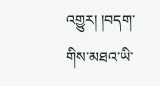འགྱུར། །བདག་གིས་མཐའ་ཡི་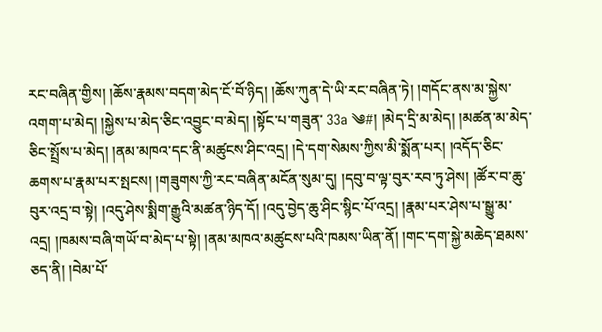རང་བཞིན་གྱིས། །ཆོས་རྣམས་བདག་མེད་ངོ་བོ་ཉིད། །ཆོས་ཀུན་དེ་ཡི་རང་བཞིན་ཏེ། །གདོང་ནས་མ་སྐྱེས་འགག་པ་མེད། །སྐྱེས་པ་མེད་ཅིང་འབྱུང་བ་མེད། །སྟོང་པ་གཟུན་ 33a ༄#། །མེད་དྲི་མ་མེད། །མཚན་མ་མེད་ཅིང་སྤྲོས་པ་མེད། །ནམ་མཁའ་དང་ནི་མཚུངས་ཤིང་འདྲ། །དེ་དག་སེམས་ཀྱིས་མི་སྨོན་པར། །འདོད་ཅིང་ཆགས་པ་རྣམ་པར་སྤངས། །གཟུགས་ཀྱི་རང་བཞིན་མངོན་སུམ་དུ། །དབུ་བ་ལྟ་བུར་རབ་ཏུ་ཤེས། །ཚོར་བ་ཆུ་བུར་འདྲ་བ་སྟེ། །འདུ་ཤེས་སྨིག་རྒྱུའི་མཚན་ཉིད་དོ། །འདུ་བྱེད་ཆུ་ཤིང་སྙིང་པོ་འདྲ། །རྣམ་པར་ཤེས་པ་སྒྱུ་མ་འདྲ། །ཁམས་བཞི་གཡོ་བ་མེད་པ་སྟེ། །ནམ་མཁའ་མཚུངས་པའི་ཁམས་ཡིན་ནོ། །གང་དག་སྐྱེ་མཆེད་ཐམས་ཅད་ནི། །བེམ་པོ་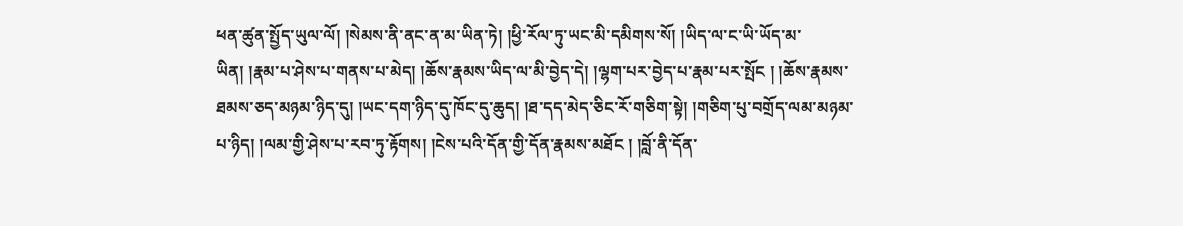ཕན་ཚུན་སྤྱོད་ཡུལ་ལོ། །སེམས་ནི་ནང་ན་མ་ཡིན་ཏེ། །ཕྱི་རོལ་ཏུ་ཡང་མི་དམིགས་སོ། །ཡིད་ལ་ང་ཡི་ཡོད་མ་ཡིན། །རྣམ་པ་ཤེས་པ་གནས་པ་མེད། །ཆོས་རྣམས་ཡིད་ལ་མི་བྱེད་དེ། །ལྷག་པར་བྱེད་པ་རྣམ་པར་སྤོང ། །ཆོས་རྣམས་ཐམས་ཅད་མཉམ་ཉིད་དུ། །ཡང་དག་ཉིད་དུ་ཁོང་དུ་ཆུད། །ཐ་དད་མེད་ཅིང་རོ་གཅིག་སྟེ། །གཅིག་པུ་བགྲོད་ལམ་མཉམ་པ་ཉིད། །ལམ་གྱི་ཤེས་པ་རབ་ཏུ་རྟོགས། །ངེས་པའི་དོན་གྱི་དོན་རྣམས་མཐོང ། །བློ་ནི་དོན་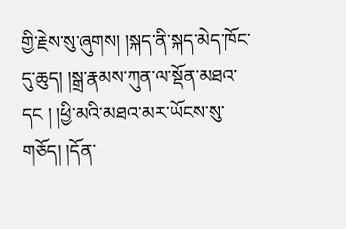གྱི་རྗེས་སུ་ཞུགས། །སྐད་ནི་སྐད་མེད་ཁོང་དུ་ཆུད། །སྒྲ་རྣམས་ཀུན་ལ་སྡོན་མཐའ་དང ། །ཕྱི་མའི་མཐའ་མར་ཡོངས་སུ་གཅོད། །དོན་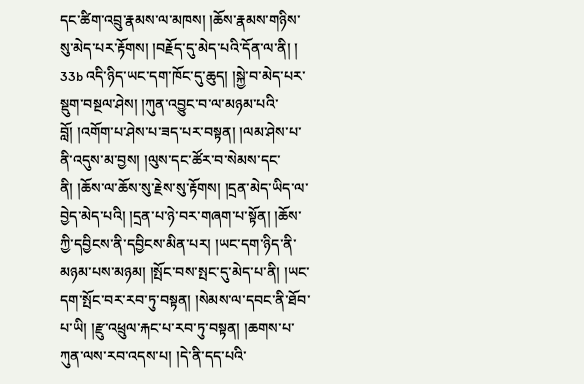དང་ཚིག་འབྲུ་རྣམས་ལ་མཁས། །ཆོས་རྣམས་གཉིས་སུ་མེད་པར་རྟོགས། །བརྗོད་དུ་མེད་པའི་དོན་ལ་ནི། ། 33b འདི་ཉིད་ཡང་དག་ཁོང་དུ་ཆུད། །སྐྱེ་བ་མེད་པར་སྡུག་བསྔལ་ཤེས། །ཀུན་འབྱུང་བ་ལ་མཉམ་པའི་བློ། །འགོག་པ་ཤེས་པ་ཟད་པར་བསྟན། །ལམ་ཤེས་པ་ནི་འདུས་མ་བྱས། །ལུས་དང་ཚོར་བ་སེམས་དང་ནི། །ཆོས་ལ་ཆོས་སུ་རྗེས་སུ་རྟོགས། །དྲན་མེད་ཡིད་ལ་བྱེད་མེད་པའི། །དྲན་པ་ཉེ་བར་གཞག་པ་སྟོན། །ཆོས་ཀྱི་དབྱིངས་ནི་དབྱིངས་མིན་པར། །ཡང་དག་ཉིད་ནི་མཉམ་པས་མཉམ། །སྤོང་བས་སྤང་དུ་མེད་པ་ནི། །ཡང་དག་སྤོང་བར་རབ་ཏུ་བསྟན། །སེམས་ལ་དབང་ནི་ཐོབ་པ་ཡི། །རྫུ་འཕྲུལ་རྐང་པ་རབ་ཏུ་བསྟན། །ཆགས་པ་ཀུན་ལས་རབ་འདས་པ། །དེ་ནི་དད་པའི་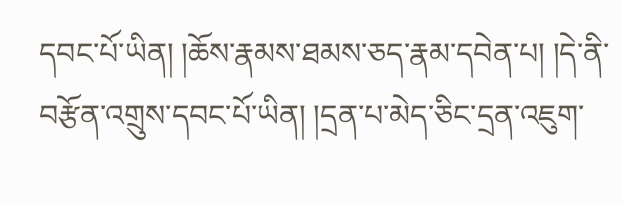དབང་པོ་ཡིན། །ཆོས་རྣམས་ཐམས་ཅད་རྣམ་དབེན་པ། །དེ་ནི་བརྩོན་འགྲུས་དབང་པོ་ཡིན། །དྲན་པ་མེད་ཅིང་དྲན་འཇུག་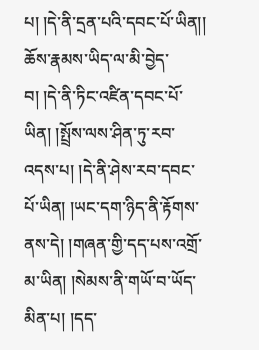པ། །དེ་ནི་དྲན་པའི་དབང་པོ་ཡིན།། ཆོས་རྣམས་ཡིད་ལ་མི་བྱེད་བ། །དེ་ནི་ཏིང་འཛིན་དབང་པོ་ཡིན། །སྤྲོས་ལས་ཤིན་ཏུ་རབ་འདས་པ། །དེ་ནི་ཤེས་རབ་དབང་པོ་ཡིན། །ཡང་དག་ཉིད་ནི་རྟོགས་ནས་དེ། །གཞན་གྱི་དད་པས་འགྲོ་མ་ཡིན། །སེམས་ནི་གཡོ་བ་ཡོད་མིན་པ། །དད་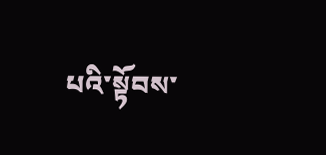པའི་སྟོབས་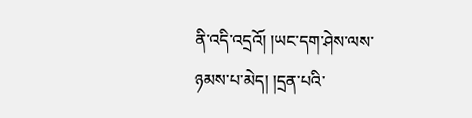ནི་འདི་འདྲའོ། །ཡང་དག་ཤེས་ལས་ཉམས་པ་མེད། །དྲན་པའི་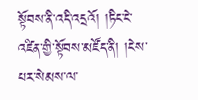སྟོབས་ནི་འདི་འདྲའོ། །ཏིང་ངེ་འཛིན་གྱི་སྟོབས་མཛོད་ནི། །ངེས་པར་སེམས་ལ་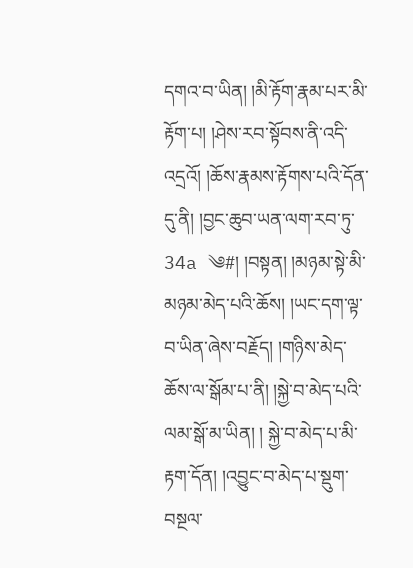དགའ་བ་ཡིན། །མི་རྟོག་རྣམ་པར་མི་རྟོག་པ། །ཤེས་རབ་སྟོབས་ནི་འདི་འདྲའོ། །ཆོས་རྣམས་རྟོགས་པའི་དོན་དུ་ནི། །བྱང་ཆུབ་ཡན་ལག་རབ་ཏུ་ 34a ༄#། །བསྟན། །མཉམ་སྟེ་མི་མཉམ་མེད་པའི་ཆོས། །ཡང་དག་ལྟ་བ་ཡིན་ཞེས་བརྗོད། །གཉིས་མེད་ཆོས་ལ་སྒོམ་པ་ནི། །སྐྱེ་བ་མེད་པའི་ལམ་སྒོ་མ་ཡིན། ། སྐྱེ་བ་མེད་པ་མི་རྟག་དོན། །འབྱུང་བ་མེད་པ་སྡུག་བསྔལ་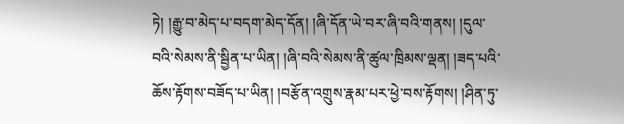ཏེ། །རྒྱུ་བ་མེད་པ་བདག་མེད་དོན། །ཞི་དོན་ཡེ་བར་ཞི་བའི་གནས། །དུལ་བའི་སེམས་ནི་སྦྱིན་པ་ཡིན། །ཞི་བའི་སེམས་ནི་ཚུལ་ཁྲིམས་ལྡན། །ཟད་པའི་ཆོས་རྟོགས་བཟོད་པ་ཡིན། །བརྩོན་འགྲུས་རྣམ་པར་ཕྱེ་བས་རྟོགས། །ཤིན་ཏུ་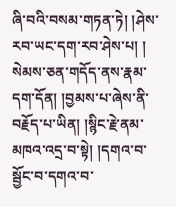ཞི་བའི་བསམ་གཏན་ཏེ། །ཤེས་རབ་ཡང་དག་རབ་ཤེས་པ། ། སེམས་ཅན་གདོད་ནས་རྣམ་དག་དོན། །བྱམས་པ་ཞེས་ནི་བརྗོད་པ་ཡིན། །སྙིང་རྗེ་ནམ་མཁའ་འདྲ་བ་སྟེ། །དགའ་བ་སྦྱོང་བ་དགའ་བ་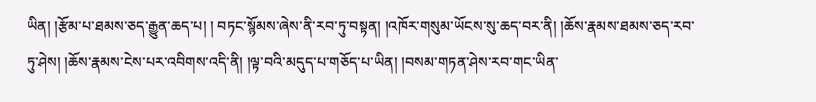ཡིན། །རྩོམ་པ་ཐམས་ཅད་རྒྱུན་ཆད་པ། ། བཏང་སྙོམས་ཞེས་ནི་རབ་ཏུ་བསྟན། །འཁོར་གསུམ་ཡོངས་སུ་ཆད་བར་ནི། །ཆོས་རྣམས་ཐམས་ཅད་རབ་ཏུ་ཤེས། །ཆོས་རྣམས་ངེས་པར་འབིགས་འདི་ནི། །ལྟ་བའི་མདུད་པ་གཅོད་པ་ཡིན། །བསམ་གཏན་ཤེས་རབ་གང་ཡིན་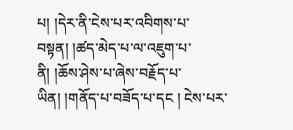པ། །དེར་ནི་ངེས་པར་འབིགས་པ་བསྟན། །ཚད་མེད་པ་ལ་འཇུག་པ་ནི། །ཆོས་ཤེས་པ་ཞེས་བརྗོད་པ་ཡིན། །གནོད་པ་བཟོད་པ་དང ། ངེས་པར་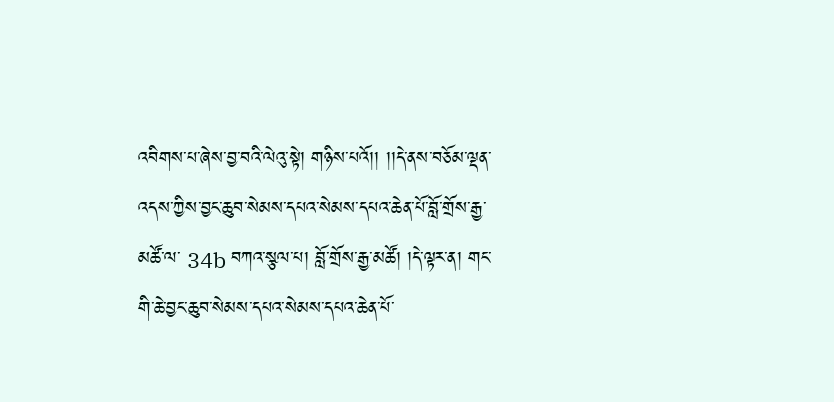འབིགས་པ་ཞེས་བྱ་བའི་ལེའུ་སྟེ། གཉིས་པའོ།། །།དེ་ནས་བཅོམ་ལྡན་འདས་ཀྱིས་བྱང་ཆུབ་སེམས་དཔའ་སེམས་དཔའ་ཆེན་པོ་བློ་གྲོས་རྒྱ་མཚོ་ལ་ 34b བཀའ་སྩལ་པ། བློ་གྲོས་རྒྱ་མཚོ། །དེ་ལྟར་ན། གང་གི་ཆེ་བྱང་ཆུབ་སེམས་དཔའ་སེམས་དཔའ་ཆེན་པོ་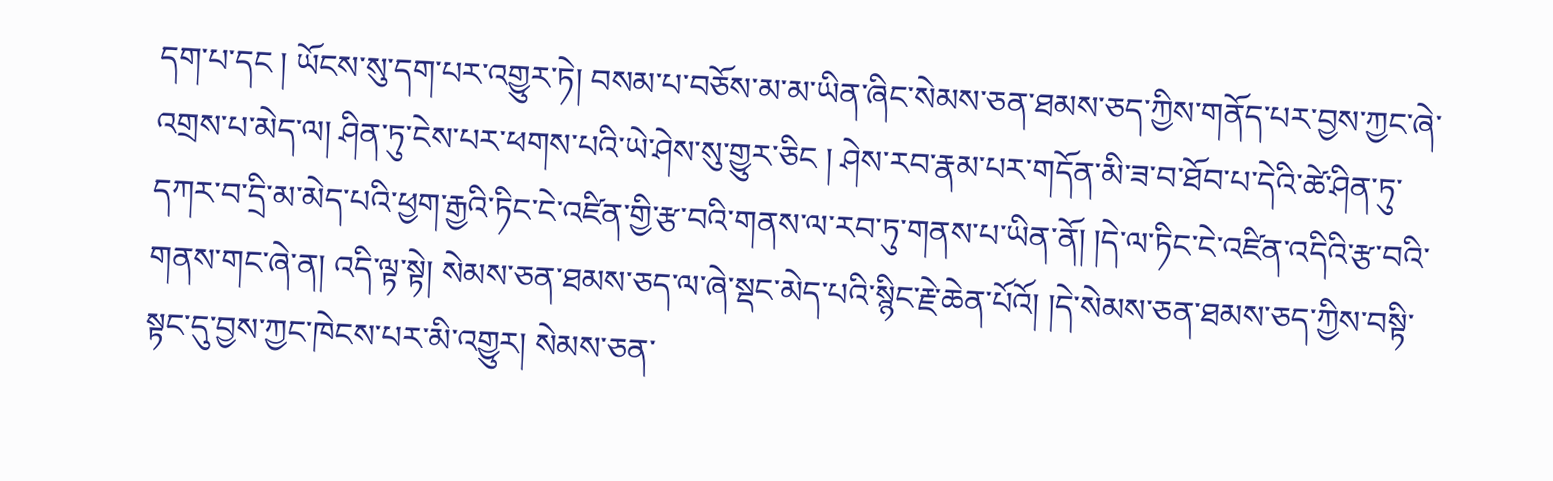དག་པ་དང ། ཡོངས་སུ་དག་པར་འགྱུར་ཏེ། བསམ་པ་བཅོས་མ་མ་ཡིན་ཞིང་སེམས་ཅན་ཐམས་ཅད་ཀྱིས་གནོད་པར་བྱས་ཀྱང་ཞེ་འགྲས་པ་མེད་ལ། ཤིན་ཏུ་ངེས་པར་ཕགས་པའི་ཡེ་ཤེས་སུ་གྱུར་ཅིང ། ཤེས་རབ་རྣམ་པར་གདོན་མི་ཟ་བ་ཐོབ་པ་དེའི་ཚེ་ཤིན་ཏུ་དཀར་བ་དྲི་མ་མེད་པའི་ཕྱག་རྒྱའི་ཏིང་ངེ་འཛིན་གྱི་རྩ་བའི་གནས་ལ་རབ་ཏུ་གནས་པ་ཡིན་ནོ། །དེ་ལ་ཏིང་ངེ་འཛིན་འདིའི་རྩ་བའི་གནས་གང་ཞེ་ན། འདི་ལྟ་སྟེ། སེམས་ཅན་ཐམས་ཅད་ལ་ཞེ་སྡང་མེད་པའི་སྙིང་རྗེ་ཆེན་པོའོ། །དེ་སེམས་ཅན་ཐམས་ཅད་ཀྱིས་བསྟི་སྟང་དུ་བྱས་ཀྱང་ཁེངས་པར་མི་འགྱུར། སེམས་ཅན་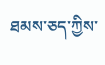ཐམས་ཅད་ཀྱིས་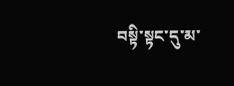བསྟི་སྟང་དུ་མ་